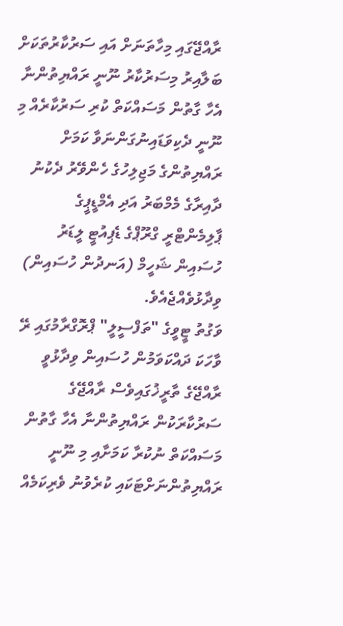ރާއްޖޭގައި މިހާތަނަށް އައި ސަރުކާރުތަކަށް ބަލާއިރު މިސަރުކާރު ނޫނީ ރައްޔިތުންނާ އެހާ ގާތުން މަސައްކަތް ކުރި ސަރުކާރެއް މި ނޫނީ ދެކިވަޑައިނުގަންނަވާ ކަމަށް ރައްޔިތުންގެ މަޖިލިހުގެ ހެންވޭރު ދެކުނު ދާއިރާގެ މެމްބަރު އަދި އެމްޑީޕީގެ ޕާލިމެންޓްރީ ގްރޫޕްގެ ޑެޕިއުޓީ ލީޑަރު ހުސައިން ޝަހީމް (އަނދުން ހުސައިން) ވިދާޅުވެއްޖެއެވެ.
ވަގުތު ޓީވީގެ "ތަފްސީލީ" ޕްރޮގްރާމުގައި ރޭ ވާހަކަ ދައްކަވަމުން ހުސައިން ވިދާޅުވީ ރާއްޖޭގެ ތާރީޚުގައިވެސް ރާއްޖޭގެ ސަރުކާރަކުން ރައްޔިތުންނާ އެހާ ގާތުން މަސައްކަތް ނުކުރާ ކަމަށާއި މި ނޫނީ ރައްޔިތުންނަށްޓަކައި ކުރެވުނު ވެރިކަމެއް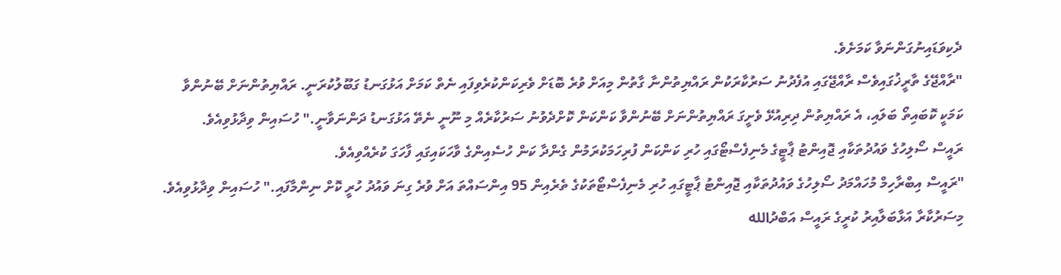ދެކިވަޑައިނުގަންނަވާ ކަމަށެވެ.
"ރާއްޖޭގެ ތާރީޚުގައިވެސް ރާއްޖޭގައި އުފެދުނު ސަރުކާރަކުން ރައްޔިތުންނާ ގާތުން މިއަށް ވުރެ ބޮޑަށް ވެރިކަންކުރެވިފައި ނެތް ކަމަށް އަޅުގަނޑު ގަބޫލުކުރަނީ. ރައްޔިތުންނަށް ބޭނުންވާ ކަމަކީ ކޮބައިތޯ ބަލައި، އެ ރައްޔިތުން ދިރިއުޅޭ ވެށީގަ ރައްޔިތުންނަށް ބޭނުންވާ ކަންކަން ކޮށްދެވުނު ސަރުކާރެއް މި ނޫނީ ނެތޭ އަޅުގަނޑު ދަންނަވާނީ." ހުސައިން ވިދާޅުވިއެވެ.
ރައީސް ސޯލިހުގެ ވައުދުތަކާއި ޖޮއިންޓު ޕާޓީގެ މެނިފެސްޓޯގައި ހުރި ކަންކަން ފުރިހަމަކުރަމުން ގެންދާ ކަން ހުސެއިންގެ ވާހަކައިގައި ފާހަގަ ކުރެއްވިއެވެ.
"ރައީސް އިބްރާހިމް މުހައްމަދު ސޯލިހުގެ ވައުދުތަކާއި ޖޮއިންޓު ޕާޓީގައި ހުރި މެނިފެސްޓޯތަކުގެ ތެރެއިން 95 އިންސައްތަ އަށް ވުރެ ގިނަ ވައުދު ހުރީ ކޮށް ނިންމާފައި." ހުސައިން ވިދާޅުވިއެވެ.
މިސަރުކާރާ އަޅާބަލާއިރު ކުރީގެ ރައީސް އަބްދުالله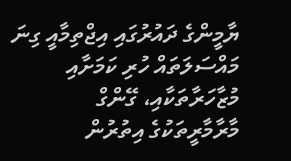ޔާމީންގެ ދައުރުގައި އިޖްތިމާއީ ގިނަ މައްސަލަތައް ހުރި ކަމަށާއި މުޒާހަރާތަކާއި، ގޭންގް މާރާމާރީތަކުގެ އިތުރުން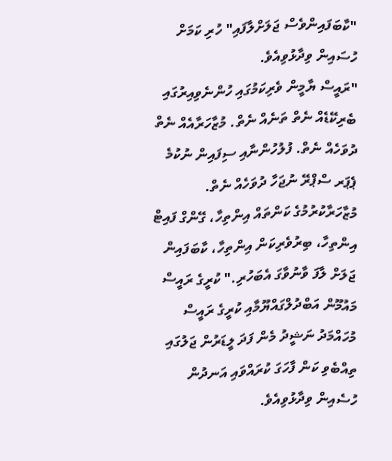"ކާބަފައިންވެސް ޖަލަށްލާފައި" ހުރި ކަމަށް ހުސައިން ވިދާޅުވިއެވެ.
"ރައީސް ޔާމީން ވެރިކަމުގައި ހުންނެވިއިރުގައި ބެރިކޭޑެއް ނެތް ތަނެއް ނެތް. މުޒާހަރާއެއް ނެތް ދުވަހެއް ނެތް. ފުލުހުންނާއި ސިފައިން ނުކުމެ ޕެޕަރ ސްޕްރޭ ނުޖަހާ ދުވަހެއް ނެތް. މުޒާހަރާކުރުމުގެ ކަންތައް އިންތިހާ، ގޭންގް ފައިޓް އިންތިހާ، ބިރުވެރިކަން އިންތިހާ، ކާބަފައިން ޖަލަށް ލާފަ ވާނުވާގަ އެބަހުރި." ކުރީގެ ރައީސް މައުމޫން އަބްދުލްގައްޔޫމާއި ކުރީގެ ރައީސް މުހައްމަދު ނަޝީދު މެން ފަދަ ލީޑަރުން ޖަލުގައި ތިއްބެވި ކަން ފާހަގަ ކުރައްވައި އަނދުން ހުސެއިން ވިދާޅުވިއެވެ.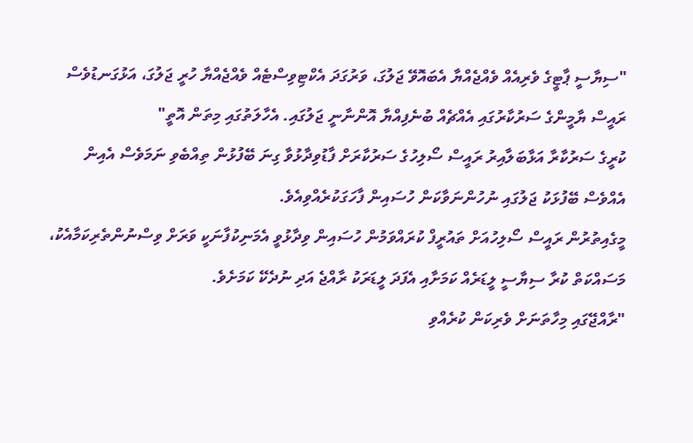"ސިޔާސީ ޕާޓީގެ ވެރިއެއް ވެއްޖެއްޔާ އެބައޮވޭ ޖަލުގަ، ވަރުގަދަ އެކްޓިވިސްޓެއް ވެއްޖެއްޔާ ހުރީ ޖަލުގަ، އަޅުގަނޑުވެސް ރައީސް ޔާމީންގެ ސަރުކާރުގައި އެއްޗެއް ބުނެފިއްޔާ އޮންނާނީ ޖަލުގައި. އެހާލަތުގައި މިތަން އޮތީ"
ކުރީގެ ސަރުކާރާ އަޅާބަލާއިރު ރައީސް ސޯލިހުގެ ސަރުކާރަށް ފާޑުވިދާޅުވާ ގިނަ ބޭފުޅުން ތިއްބެވި ނަމަވެސް އެއިން އެއްވެސް ބޭފުޅަކު ޖަލުގައި ނުހުންނަވާކަން ހުސައިން ފާހަގަކުރެއްވިއެވެ.
މީގެއިތުރުން ރައީސް ސޯލިހުއަށް ތައުރީފް ކުރައްވަމުން ހުސައިން ވިދާޅުވީ އެމަނިކުފާނަކީ ވަރަށް ވިސްނުންތެރިކަމާއެކު، މަސައްކަތް ކުރާ ސިޔާސީ ލީޑަރެއް ކަމަށާއި އެފަދަ ލީޑަރަކު ރާއްޖެ އަދި ނުދެކޭ ކަމަށެވެ.
"ރާއްޖޭގައި މިހާތަނަށް ވެރިކަން ކުރެއްވި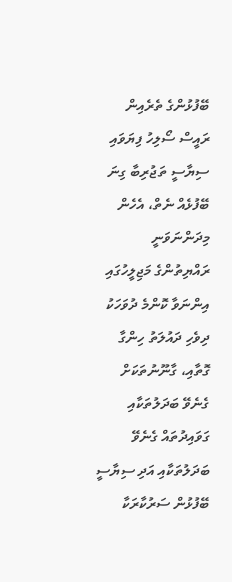ބޭފުޅުންގެ ތެރެއިން ރައީސް ސޯލިހު ފިޔަވައި ސިޔާސީ ތަޖުރިބާ ގިނަ ބޭފުޅެއް ނެތް، އެހެން މިދަންނަވަނީ ރައްޔިތުންގެ މަޖިލީހުގައި އިންނަވާ ކޮންމެ ދުވަހަކު ދިވެހި ދައުލަތު ހިންގާ ގޮތާއި، ގާނޫނުތަކަށް ގެނެވޭ ބަދަލުތަކާއި ގަވައިދުތައް ގެނެވޭ ބަދަލުތަކާއި އަދި ސިޔާސީ ބޭފުޅުން ސަރުކާރަކާ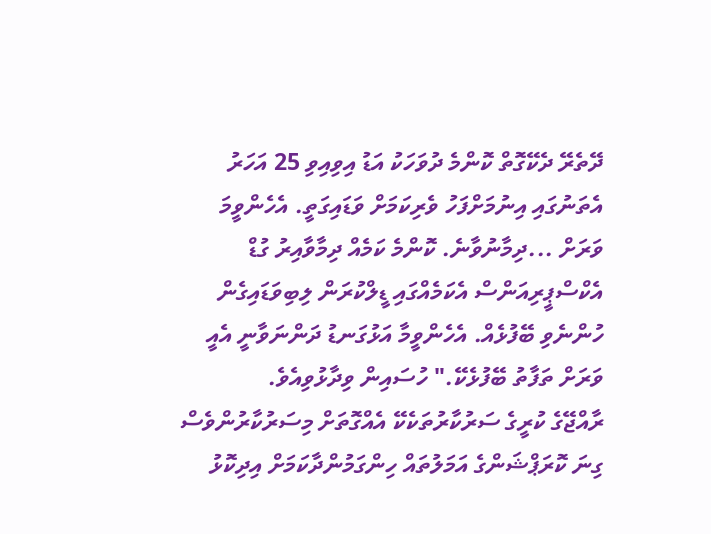ދޭތެރޭ ދެކޭގޮތް ކޮންމެ ދުވަހަކު އަޑު އިވިއިވި 25 އަހަރު އެތަނުގައި އިނުމަށްފަހު ވެރިކަމަށް ވަޑައިގަތީ. އެހެންވީމަ ވަރަށް ...ދިމާނުވާނެ. ކޮންމެ ކަމެއް ދިމާވާއިރު ގުޑް އެކްސްޕީރިއަންސް އެކަމެއްގައި ޑީލްކުރަން ލިބިވަޑައިގެން ހުންނެވި ބޭފުޅެއް. އެހެންވީމާ އަޅުގަނޑު ދަންނަވާނީ އެއީ ވަރަށް ތަފާތު ބޭފުޅެކޭ." ހުސައިން ވިދާޅުވިއެވެ.
ރާއްޖޭގެ ކުރީގެ ސަރުކާރުތަކެކޭ އެއްގޮތަށް މިސަރުކާރުންވެސް ގިނަ ކޮރަޕްޝަންގެ އަމަލުތައް ހިންގަމުންދާކަމަށް އިދިކޮޅު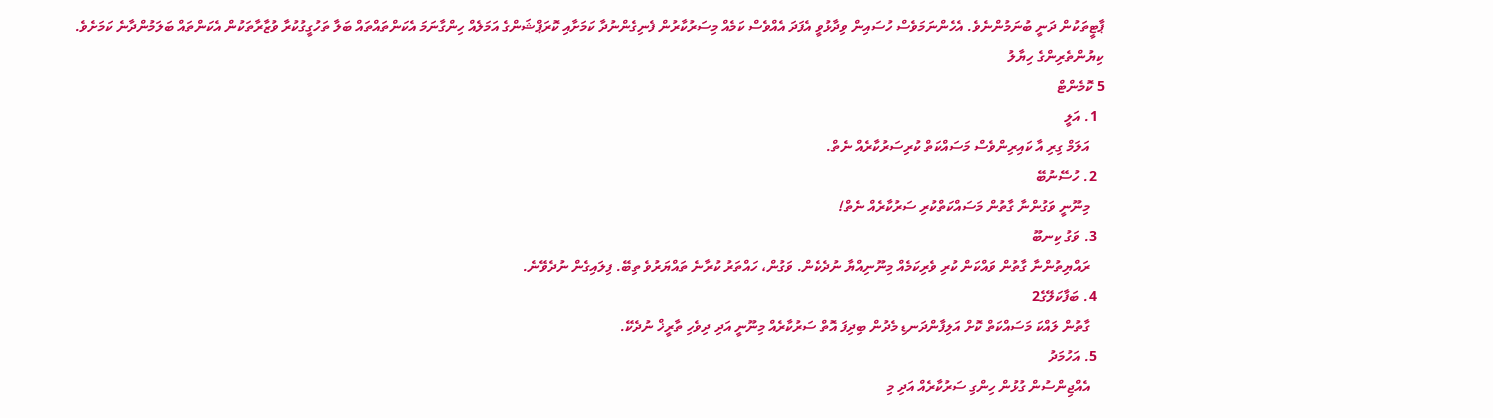ޕާޓީތަކުން ދަނީ ބުނަމުންނެވެ. އެހެންނަމަވެސް ހުސައިން ވިދާޅުވީ އެފަދަ އެއްވެސް ކަމެއް މިސަރުކާރުން ފެނިގެންނުދާ ކަމަށާއި ކޮރަޕްޝަންގެ އަމަލެއް ހިންގާނަމަ އެކަންތައްތައް ބަލާ ތަހުގީގުކުރާ ވުޒާރާތަކުން އެކަންތައް ބަލަމުންދާނެ ކަމަށެވެ.
ކިޔުންތެރިންގެ ހިޔާލު
5 ކޮމެންޓް
  1. އަލީ
    އަލަމް ގިރި އާ ކައިރިންވެސް މަސައްކަތް ކުރިސަރުކާރެއް ނެތް.
  2. ހުސޭނުބޭ
    މިނޫނީ ވަގުންނާ ގާތުން މަސައްކަތްކުރި ސަރުކާރެއް ނެތް!
  3. ވަގު ކިނބޫ
    ރައްޔިތުންނާ ގާތުން ވައްކަން ކުރި ވެރިކަމެއް މިނޫނިއްޔާ ނުދެކެން. ވަގުން، ހައްތަރު ކުރާނެ ތައްޔަރުވެ ތިބޭ. ފިލައިގެން ނުދެވޭނެ.
  4. ބަފާކަލޭގެ2
    ގާތުން ލައްކަ މަސައްކަތް ކޮށް އަލިފާންދަނޑި މެދުން ބިދިފަ އޮތް ސަރުކާރެއް މިނޫނީ އަދި ދިވެހި ތާރީޚް ނުދެކޭ.
  5. އަހުމަދު
    އެއްޖިންސުން ގުޅުން ހިންގި ސަރުކާރެއް އަދި މި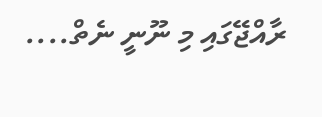ރާއްޖޭގައި މި ނޫނީ ނެތް....